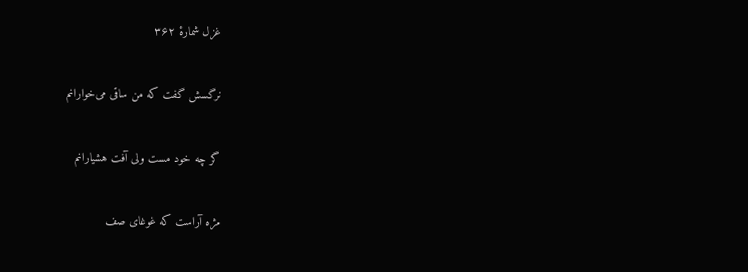غزل شمارهٔ ۳۶۲

نرگسش گفت که من ساقی می‌خوارانم

گر چه خود مست ولی آفت هشیارانم

مژه آراست که غوغای صف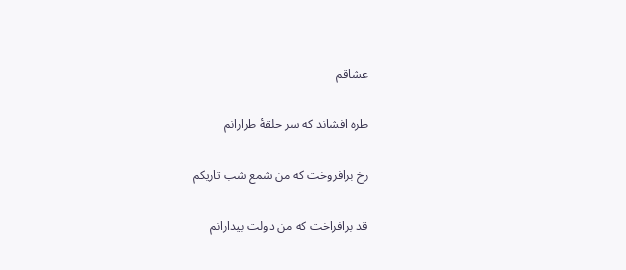عشاقم

طره افشاند که سر حلقهٔ طرارانم

رخ برافروخت که من شمع شب تاریکم

قد برافراخت که من دولت بیدارانم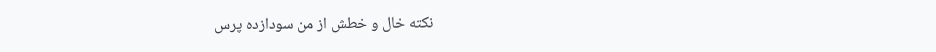نکته خال و خطش از من سودازده پرس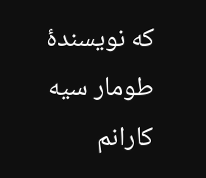که نویسندهٔ طومار سیه کارانم